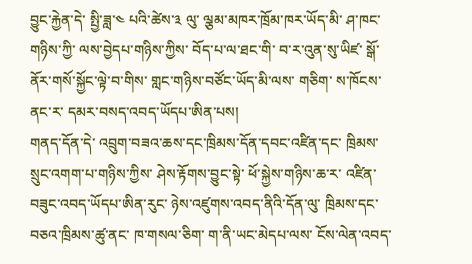བྱུང་རྐྱེན་དེ་ སྤྱི་ཟླ་༤ པའི་ཚེས་༣ ལུ་ ལྕམ་མཁར་ཁྲོམ་ཁར་ཡོད་མི་ ཤ་ཁང་གཉིས་ཀྱི་ ལས་བྱེདཔ་གཉིས་ཀྱིས་ བོད་པ་ལ་ཐང་གི་ བ་ར་འུན་སུ་ཡིཛ་ སྒོ་ནོར་གསོ་སྐྱོང་ལྟེ་བ་གིས་ གླང་གཉིས་བཙོང་ཡོད་མི་ལས་ གཅིག་ ས་ཁོངས་ནང་ར་ དམར་བསད་འབད་ཡོདཔ་ཨིན་པས།
གནད་དོན་དེ་ འབྲུག་བཟའ་ཆས་དང་ཁྲིམས་དོན་དབང་འཛིན་དང་ ཁྲིམས་སྲུང་འགག་པ་གཉིས་ཀྱིས་ ཤེས་རྟོགས་བྱུང་སྟེ་ ཕོ་སྐྱེས་གཉིས་ཆ་ར་ འཛིན་བཟུང་འབད་ཡོདཔ་ཨིན་རུང་ ཉེས་འཛུགས་འབད་ནིའི་དོན་ལུ་ ཁྲིམས་དང་བཅའ་ཁྲིམས་ཚུ་ནང་ ཁ་གསལ་ཅིག་ ག་ནི་ཡང་མེདཔ་ལས་ ངོས་ལེན་འབད་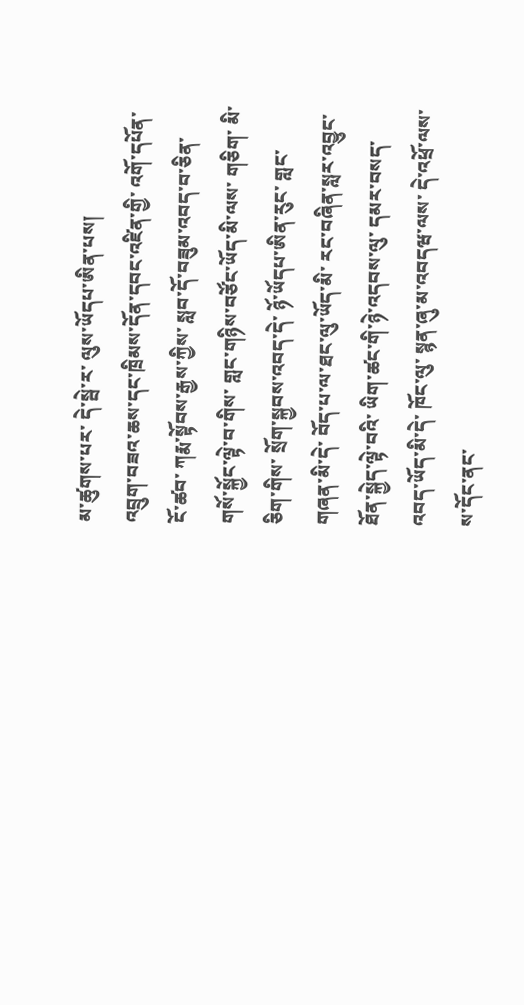མ་ཚུགས་པར་ དེ་སྦེ་ར་ ལུས་ཡོདཔ་ཨིན་པས།
འབྲུག་བཟའ་ཆས་དང་ཁྲིམས་དོན་དབང་འཛིན་གྱི་ འགོ་དཔོན་ངོ་ཚབ་ ཀརྨ་སྟོབས་རྒྱས་ཀྱིས་ སླབ་དོ་བཟུམ་འབད་བ་ཅིན་ གསོ་སྐྱོང་ལྟེ་བ་གིས་ གླང་གཉིས་བཙོང་ཡོད་མི་ལས་ གཅིག་ མི་ཅིག་གིས་ སྲོག་སྐྱབས་འབད་དེ་ ཉོ་ཡོདཔ་ཨིན་རུང་ གླང་གཞན་མི་དེ་ བོད་པ་ལ་ཐང་ལུ་ཡོད་མི་ རང་བཞིན་སླར་འབྱུང་ཐོན་སྐྱེད་ལྟེ་བའི་ ཡིག་ཚང་གི་ཉེ་འདབས་ལུ་ དམར་བསད་འབད་ཡོད་མི་དེ་ ཁོང་ལུ་ སྙན་ཞུ་མ་འབདཝ་ལས་ དེ་འཕྲོ་ལས་ ས་དོང་ནང་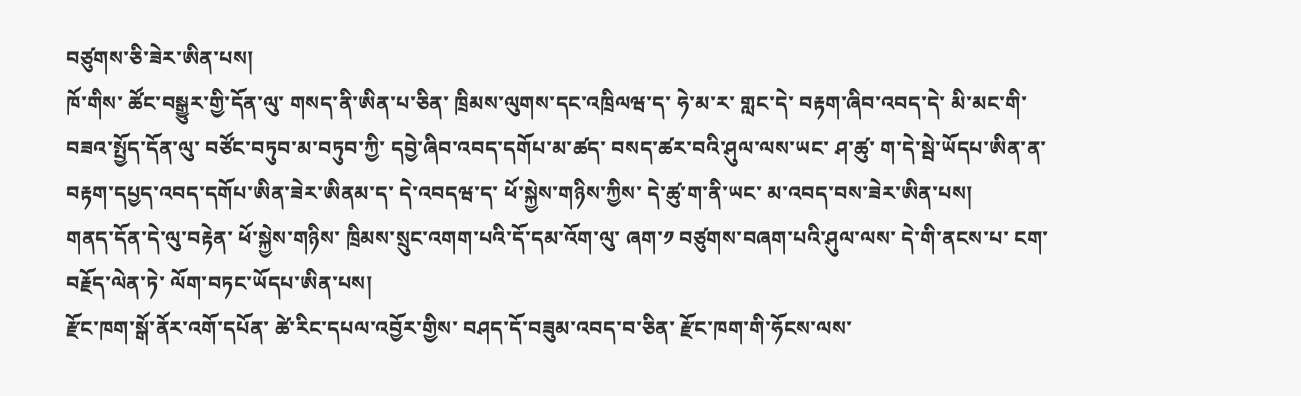བཙུགས་ཅི་ཟེར་ཨིན་པས།
ཁོ་གིས་ ཚོང་བསྒྱུར་གྱི་དོན་ལུ་ གསད་ནི་ཨིན་པ་ཅིན་ ཁྲིམས་ལུགས་དང་འཁྲིལཝ་ད་ ཧེ་མ་ར་ གླང་དེ་ བརྟག་ཞིབ་འབད་དེ་ མི་མང་གི་ བཟའ་སྤྱོད་དོན་ལུ་ བཙོང་བཏུབ་མ་བཏུབ་ཀྱི་ དབྱེ་ཞིབ་འབད་དགོཔ་མ་ཚད་ བསད་ཚར་བའི་ཤུལ་ལས་ཡང་ ཤ་ཚུ་ ག་དེ་སྦེ་ཡོདཔ་ཨིན་ན་ བརྟག་དཔྱད་འབད་དགོཔ་ཨིན་ཟེར་ཨིནམ་ད་ དེ་འབདཝ་ད་ ཕོ་སྐྱེས་གཉིས་ཀྱིས་ དེ་ཚུ་ག་ནི་ཡང་ མ་འབད་བས་ཟེར་ཨིན་པས།
གནད་དོན་དེ་ལུ་བརྟེན་ ཕོ་སྐྱེས་གཉིས་ ཁྲིམས་སྲུང་འགག་པའི་དོ་དམ་འོག་ལུ་ ཞག་༡ བཙུགས་བཞག་པའི་ཤུལ་ལས་ དེ་གི་ནངས་པ་ ངག་བརྗོད་ལེན་ཏེ་ ལོག་བཏང་ཡོདཔ་ཨིན་པས།
རྫོང་ཁག་སྒོ་ནོར་འགོ་དཔོན་ ཚེ་རིང་དཔལ་འབྱོར་གྱིས་ བཤད་དོ་བཟུམ་འབད་བ་ཅིན་ རྫོང་ཁག་གི་ཧོངས་ལས་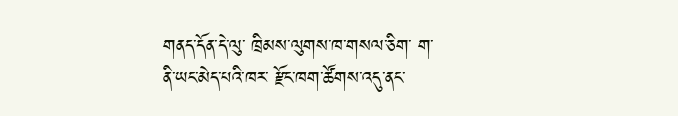གནད་དོན་དེ་ལུ་ ཁྲིམས་ལུགས་ཁ་གསལ་ཅིག་ ག་ནི་ཡང་མེད་པའི་ཁར་ རྫོང་ཁག་ཚོགས་འདུ་ནང་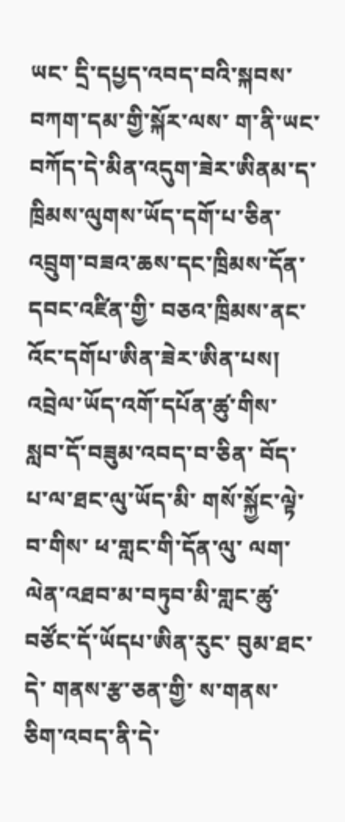ཡང་ དྲི་དཔྱད་འབད་བའི་སྐབས་ བཀག་དམ་གྱི་སྐོར་ལས་ ག་ནི་ཡང་ བཀོད་དེ་མིན་འདུག་ཟེར་ཨིནམ་ད་ ཁྲིམས་ལུགས་ཡོད་དགོ་པ་ཅིན་ འབྲུག་བཟའ་ཆས་དང་ཁྲིམས་དོན་དབང་འཛིན་གྱི་ བཅའ་ཁྲིམས་ནང་ འོང་དགོཔ་ཨིན་ཟེར་ཨིན་པས།
འབྲེལ་ཡོད་འགོ་དཔོན་ཚུ་གིས་ སླབ་དོ་བཟུམ་འབད་བ་ཅིན་ བོད་པ་ལ་ཐང་ལུ་ཡོད་མི་ གསོ་སྐྱོང་ལྟེ་བ་གིས་ ཕ་གླང་གི་དོན་ལུ་ ལག་ལེན་འཐབ་མ་བཏུབ་མི་གླང་ཚུ་ བཙོང་དོ་ཡོདཔ་ཨིན་རུང་ བུམ་ཐང་དེ་ གནས་རྩ་ཅན་གྱི་ ས་གནས་ཅིག་འབད་ནི་དེ་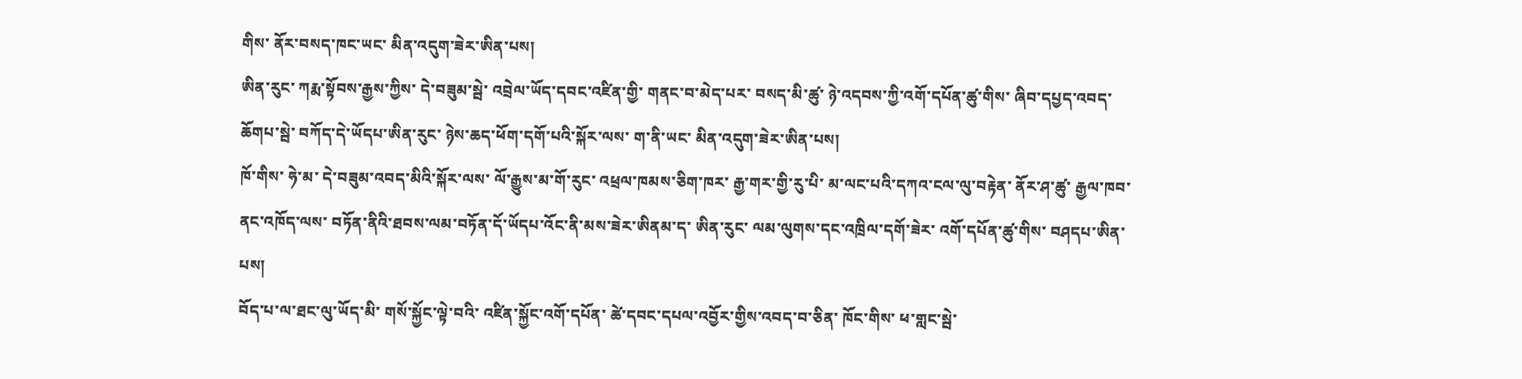གིས་ ནོར་བསད་ཁང་ཡང་ མིན་འདུག་ཟེར་ཨིན་པས།
ཨིན་རུང་ ཀརྨ་སྟོབས་རྒྱས་ཀྱིས་ དེ་བཟུམ་སྦེ་ འབྲེལ་ཡོད་དབང་འཛིན་གྱི་ གནང་བ་མེད་པར་ བསད་མི་ཚུ་ ཉེ་འདབས་ཀྱི་འགོ་དཔོན་ཚུ་གིས་ ཞིབ་དཔྱད་འབད་ཆོགཔ་སྦེ་ བཀོད་དེ་ཡོདཔ་ཨིན་རུང་ ཉེས་ཆད་ཕོག་དགོ་པའི་སྐོར་ལས་ ག་ནི་ཡང་ མིན་འདུག་ཟེར་ཨིན་པས།
ཁོ་གིས་ ཧེ་མ་ དེ་བཟུམ་འབད་མིའི་སྐོར་ལས་ ལོ་རྒྱུས་མ་གོ་རུང་ འཕྲལ་ཁམས་ཅིག་ཁར་ རྒྱ་གར་གྱི་རུ་པི་ མ་ལང་པའི་དཀའ་ངལ་ལུ་བརྟེན་ ནོར་ཤ་ཚུ་ རྒྱལ་ཁབ་ནང་འཁོད་ལས་ བཏོན་ནིའི་ཐབས་ལམ་བཏོན་དོ་ཡོདཔ་འོང་ནི་མས་ཟེར་ཨིནམ་ད་ ཨིན་རུང་ ལམ་ལུགས་དང་འཁྲིལ་དགོ་ཟེར་ འགོ་དཔོན་ཚུ་གིས་ བཤདཔ་ཨིན་པས།
བོད་པ་ལ་ཐང་ལུ་ཡོད་མི་ གསོ་སྐྱོང་ལྟེ་བའི་ འཛིན་སྐྱོང་འགོ་དཔོན་ ཚེ་དབང་དཔལ་འབྱོར་གྱིས་འབད་བ་ཅིན་ ཁོང་གིས་ ཕ་གླང་སྦེ་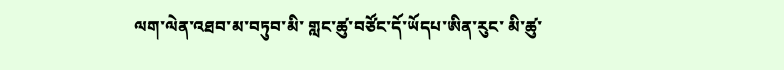ལག་ལེན་འཐབ་མ་བཏུབ་མི་ གླང་ཚུ་བཙོང་དོ་ཡོདཔ་ཨིན་རུང་ མི་ཚུ་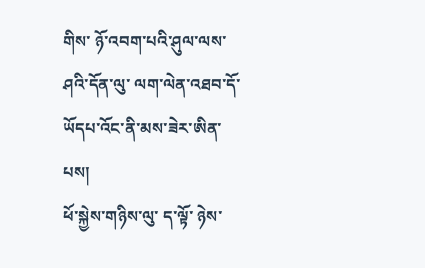གིས་ ཉོ་འབག་པའི་ཤུལ་ལས་ ཤའི་དོན་ལུ་ ལག་ལེན་འཐབ་དོ་ཡོདཔ་འོང་ནི་མས་ཟེར་ཨིན་པས།
ཕོ་སྐྱེས་གཉིས་ལུ་ ད་ལྟོ་ ཉེས་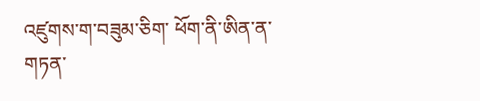འཛུགས་ག་བཟུམ་ཅིག་ ཕོག་ནི་ཨིན་ན་ གཏན་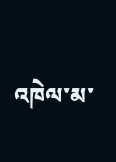འཁེལ་མ་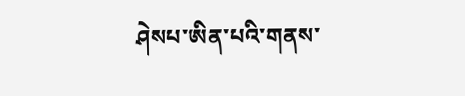ཤེསཔ་ཨིན་པའི་གནས་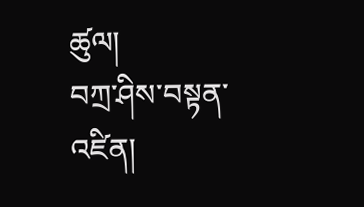ཚུལ།
བཀྲ་ཤིས་བསྟན་འཛིན།